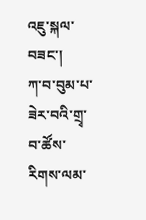འཇུ་སྐལ་བཟང་།
ཀ་བ་བུམ་པ་ཟེར་བའི་གྲྭ་བ་ཚོས་རིགས་ལམ་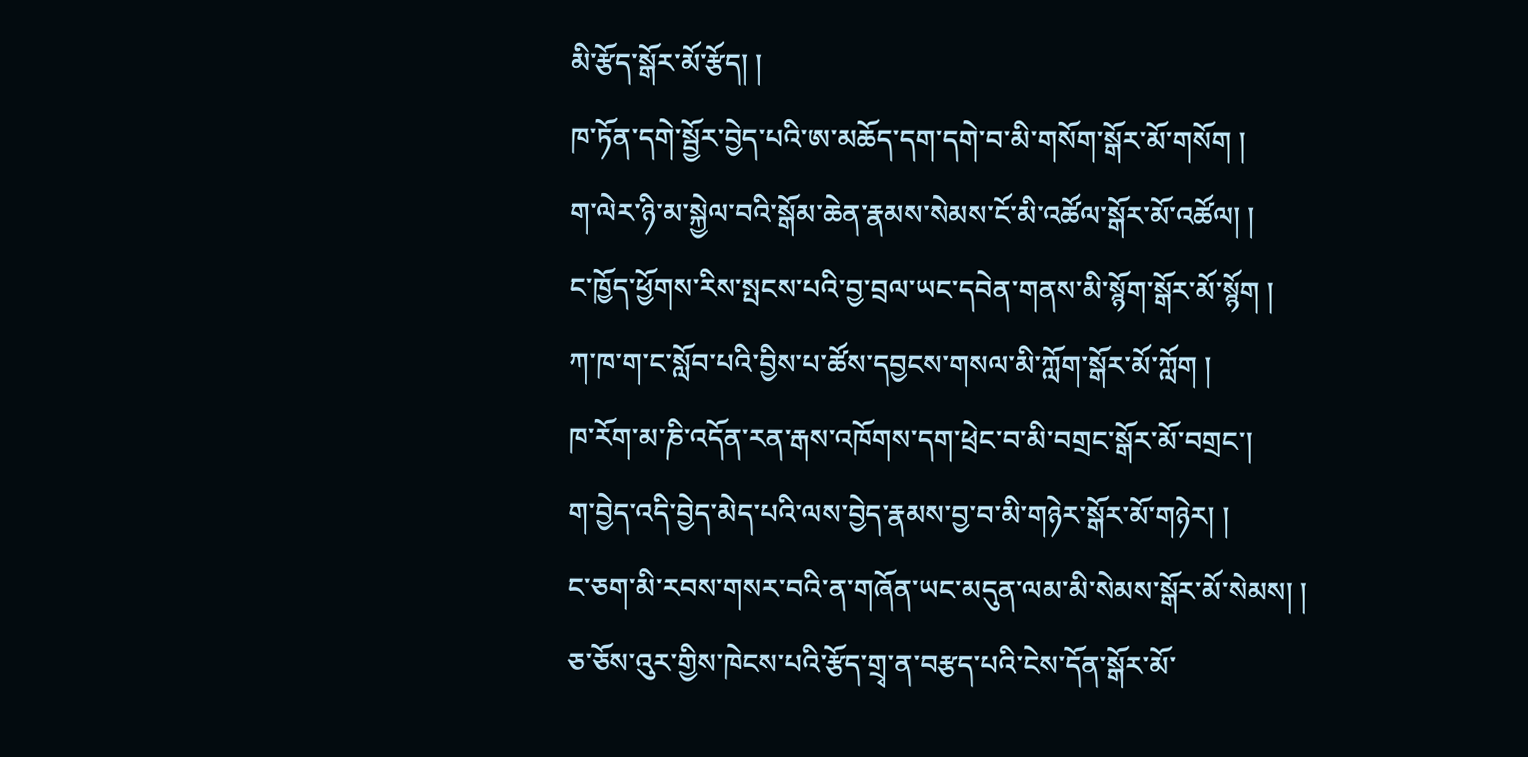མི་རྩོད་སྒོར་མོ་རྩོད། །
ཁ་ཏོན་དགེ་སྦྱོར་བྱེད་པའི་ཨ་མཆོད་དག་དགེ་བ་མི་གསོག་སྒོར་མོ་གསོག །
ག་ལེར་ཉི་མ་སྐྱེལ་བའི་སྒོམ་ཆེན་རྣམས་སེམས་ངོ་མི་འཚོལ་སྒོར་མོ་འཚོལ། །
ང་ཁྱོད་ཕྱོགས་རིས་སྤངས་པའི་བྱ་བྲལ་ཡང་དབེན་གནས་མི་སྙོག་སྒོར་མོ་སྙོག །
ཀ་ཁ་ག་ང་སློབ་པའི་བྱིས་པ་ཚོས་དབྱངས་གསལ་མི་ཀློག་སྒོར་མོ་ཀློག །
ཁ་རོག་མ་ཎི་འདོན་རན་རྒས་འཁོགས་དག་ཕྲེང་བ་མི་བགྲང་སྒོར་མོ་བགྲང་།
ག་བྱེད་འདི་བྱེད་མེད་པའི་ལས་བྱེད་རྣམས་བྱ་བ་མི་གཉེར་སྒོར་མོ་གཉེར། །
ང་ཅག་མི་རབས་གསར་བའི་ན་གཞོན་ཡང་མདུན་ལམ་མི་སེམས་སྒོར་མོ་སེམས། །
ཅ་ཅོས་འུར་གྱིས་ཁེངས་པའི་རྩོད་གྲྭ་ན་བརྩད་པའི་ངེས་དོན་སྒོར་མོ་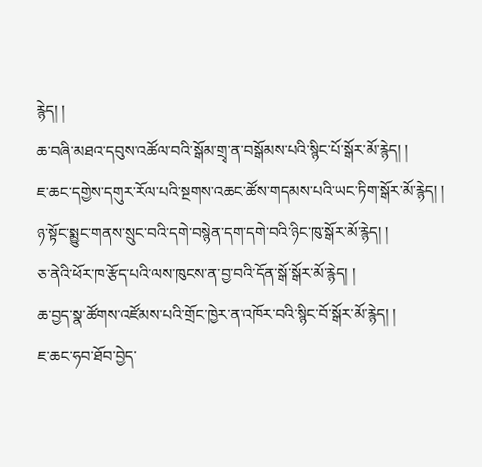རྙེད། །
ཆ་བཞི་མཐའ་དབུས་འཚོལ་བའི་སྒོམ་གྲྭ་ན་བསྒོམས་པའི་སྙིང་པོ་སྒོར་མོ་རྙེད། །
ཇ་ཆང་དགྱེས་དགུར་རོལ་པའི་སྔགས་འཆང་ཚོས་གདམས་པའི་ཡང་ཏིག་སྒོར་མོ་རྙེད། །
ཉ་སྟོང་སྨྱུང་གནས་སྲུང་བའི་དགེ་བསྙེན་དག་དགེ་བའི་ཉིང་ཁུ་སྒོར་མོ་རྙེད། །
ཅ་ནེའི་ཕོར་ཁ་རྩོད་པའི་ལས་ཁུངས་ན་བྱ་བའི་དོན་སྒོ་སྒོར་མོ་རྙེད། །
ཆ་བྱད་སྣ་ཚོགས་འཛོམས་པའི་གྲོང་ཁྱེར་ན་འཁོར་བའི་སྙིང་བོ་སྒོར་མོ་རྙེད། །
ཇ་ཆང་ཧབ་ཐོབ་བྱེད་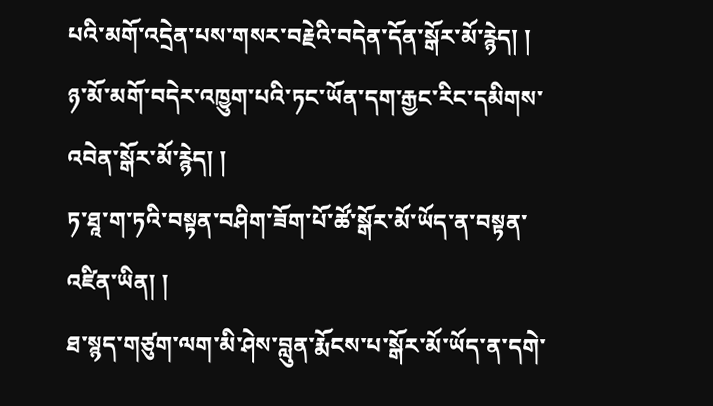པའི་མགོ་འདྲེན་པས་གསར་བརྗེའི་བདེན་དོན་སྒོར་མོ་རྙེད། །
ཉ་མོ་མགོ་བདེར་འཁྱུག་པའི་ཏང་ཡོན་དག་རྒྱང་རིང་དམིགས་འབེན་སྒོར་མོ་རྙེད། །
ཏ་ཐཱ་ག་ཏའི་བསྟན་བཤིག་ཟོག་པོ་ཚོ་སྒོར་མོ་ཡོད་ན་བསྟན་འཛིན་ཡིན། །
ཐ་སྙད་གཙུག་ལག་མི་ཤེས་བླུན་རྨོངས་པ་སྒོར་མོ་ཡོད་ན་དགེ་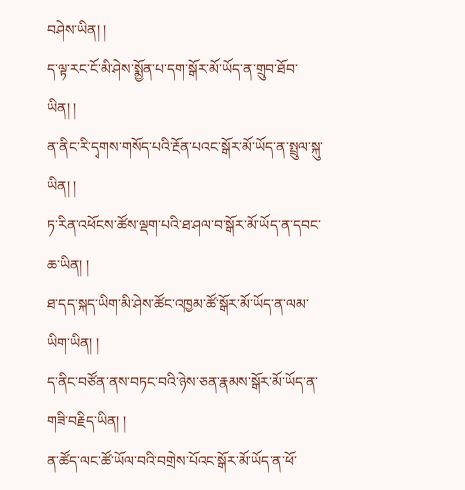བཤེས་ཡིན། །
ད་ལྟ་རང་ངོ་མི་ཤེས་སྨྱོན་པ་དག་སྒོར་མོ་ཡོད་ན་གྲུབ་ཐོབ་ཡིན། །
ན་ནིང་རི་དྭགས་གསོད་པའི་རྔོན་པའང་སྒོར་མོ་ཡོད་ན་སྤྲུལ་སྐུ་ཡིན། །
ཏ་རིན་འཕོངས་ཚོས་ལྡག་པའི་ཐ་ཤལ་བ་སྒོར་མོ་ཡོད་ན་དབང་ཆ་ཡིན། །
ཐ་དད་སྐད་ཡིག་མི་ཤེས་ཚོང་འཁྱམ་ཚོ་སྒོར་མོ་ཡོད་ན་ལམ་ཡིག་ཡིན། །
ད་ནིང་བཙོན་ནས་བཏང་བའི་ཉེས་ཅན་རྣམས་སྒོར་མོ་ཡོད་ན་གཟི་བརྗིད་ཡིན། །
ན་ཚོད་ལང་ཚོ་ཡོལ་བའི་བགྲེས་པོའང་སྒོར་མོ་ཡོད་ན་ཕོ་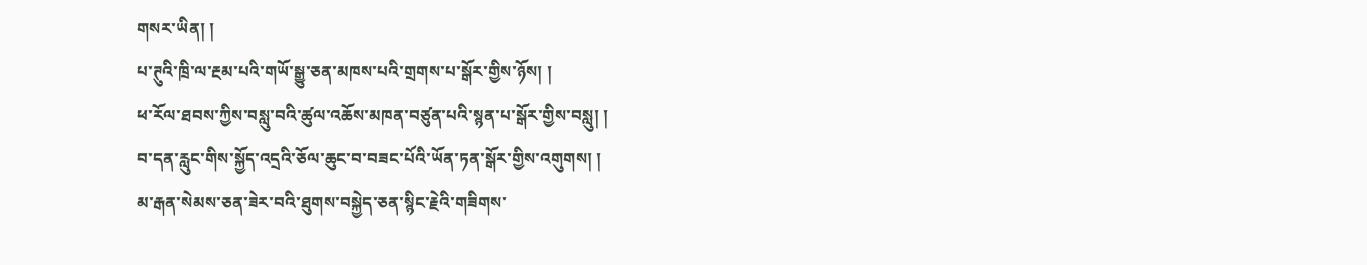གསར་ཡིན། །
པ་ཊུའི་ཁྲི་ལ་རྔམ་པའི་གཡོ་སྒྱུ་ཅན་མཁས་པའི་གྲགས་པ་སྒོར་གྱིས་ཉོས། །
ཕ་རོལ་ཐབས་ཀྱིས་བསླུ་བའི་ཚུལ་འཆོས་མཁན་བཙུན་པའི་སྙན་པ་སྒོར་གྱིས་བསླུ། །
བ་དན་རླུང་གིས་སྐྱོད་འདྲའི་ཅོལ་ཆུང་བ་བཟང་པོའི་ཡོན་ཏན་སྒོར་གྱིས་འགུགས། །
མ་རྒན་སེམས་ཅན་ཟེར་བའི་ཐུགས་བསྐྱེད་ཅན་སྙིང་རྗེའི་གཟིགས་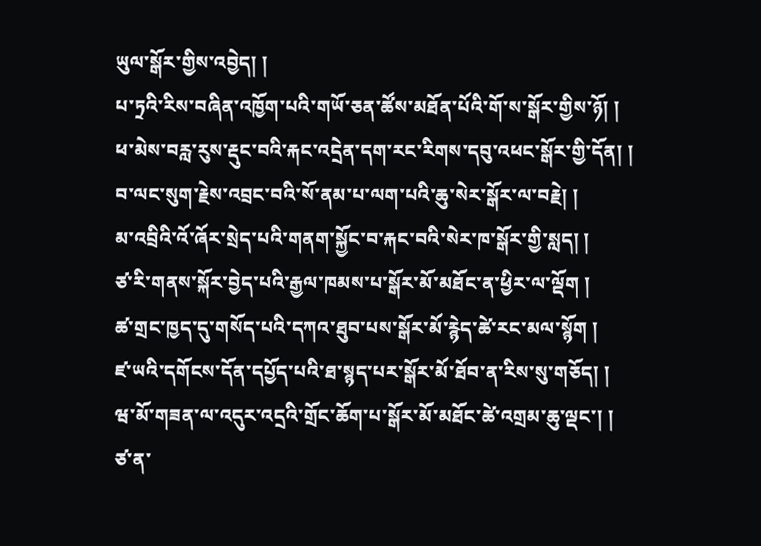ཡུལ་སྒོར་གྱིས་འབྱེད། །
པ་ཏྲའི་རིས་བཞིན་འཁྱོག་པའི་གཡོ་ཅན་ཚོས་མཐོན་པོའི་གོ་ས་སྒོར་གྱིས་ཉོ། །
ཕ་མེས་བརླ་རུས་རྡུང་བའི་རྐང་འདྲེན་དག་རང་རིགས་དབུ་འཕང་སྒོར་གྱི་དོན། །
བ་ལང་སུག་རྗེས་འབྲང་བའི་སོ་ནམ་པ་ལག་པའི་ཆུ་སེར་སྒོར་ལ་བརྗེ། །
མ་འབྲིའི་འོ་ཞོར་སྲེད་པའི་གནག་སྐྱོང་བ་རྐང་བའི་སེར་ཁ་སྒོར་གྱི་སླད། །
ཙ་རི་གནས་སྐོར་བྱེད་པའི་རྒྱལ་ཁམས་པ་སྒོར་མོ་མཐོང་ན་ཕྱིར་ལ་ལྡོག །
ཚ་གྲང་ཁྱད་དུ་གསོད་པའི་དཀའ་ཐུབ་པས་སྒོར་མོ་རྙེད་ཚེ་རང་མལ་སྙོག །
ཛ་ཡའི་དགོངས་དོན་དཔྱོད་པའི་ཐ་སྙད་པར་སྒོར་མོ་ཐོབ་ན་རིས་སུ་གཅོད། །
ཝ་མོ་གཟན་ལ་འདུར་འདྲའི་གྲོང་ཆོག་པ་སྒོར་མོ་མཐོང་ཚེ་འགྲམ་ཆུ་ལྡང་། །
ཙ་ན་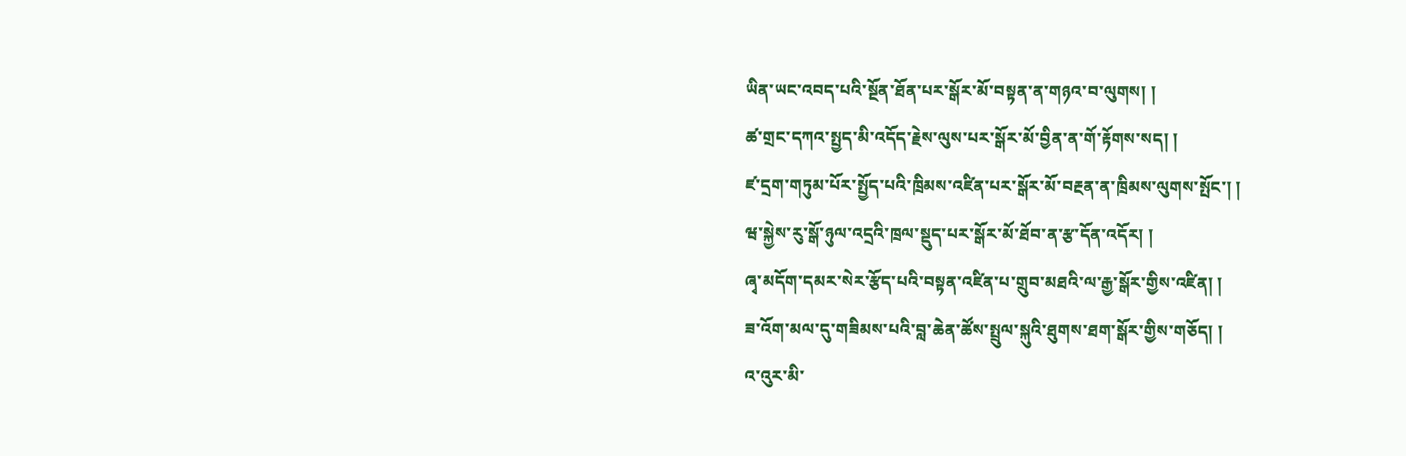ཡིན་ཡང་འབད་པའི་སྔོན་ཐོན་པར་སྒོར་མོ་བསྟན་ན་གཉའ་བ་ལུགས། །
ཚ་གྲང་དཀའ་སྤྱད་མི་འདོད་རྗེས་ལུས་པར་སྒོར་མོ་བྱིན་ན་གོ་རྟོགས་སད། །
ཛ་དྲག་གཏུམ་པོར་སྤྱོད་པའི་ཁྲིམས་འཛིན་པར་སྒོར་མོ་བརྔན་ན་ཁྲིམས་ལུགས་སྤོང་། །
ཝ་སྐྱེས་རུ་སྒོ་ཉུལ་འདྲའི་ཁྲལ་སྡུད་པར་སྒོར་མོ་ཐོབ་ན་རྩ་དོན་འདོར། །
ཞྭ་མདོག་དམར་སེར་རྩོད་པའི་བསྟན་འཛིན་པ་གྲུབ་མཐའི་ལ་རྒྱ་སྒོར་གྱིས་འཛིན། །
ཟ་འོག་མལ་དུ་གཟིམས་པའི་བླ་ཆེན་ཚོས་སྤྲུལ་སྐུའི་ཐུགས་ཐག་སྒོར་གྱིས་གཅོད། །
འ་འུར་མི་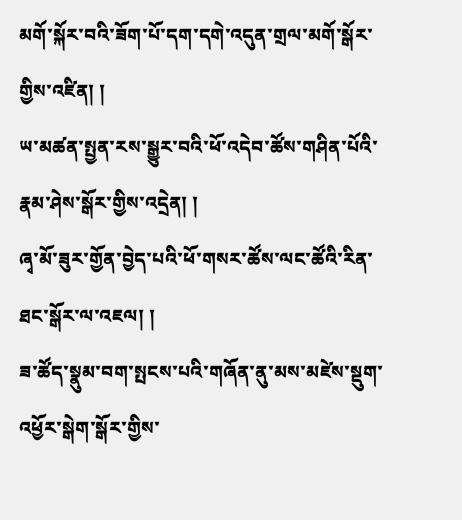མགོ་སྐོར་བའི་ཟོག་པོ་དག་དགེ་འདུན་གྲལ་མགོ་སྒོར་གྱིས་འཛིན། །
ཡ་མཚན་སྤྱན་རས་སྒྱུར་བའི་ཕོ་འདེབ་ཚོས་གཤིན་པོའི་རྣམ་ཤེས་སྒོར་གྱིས་འདྲེན། །
ཞྭ་མོ་ཟུར་གྱོན་བྱེད་པའི་ཕོ་གསར་ཚོས་ལང་ཚོའི་རིན་ཐང་སྒོར་ལ་འཇལ། །
ཟ་ཚོད་སྣུམ་བག་སྤངས་པའི་གཞོན་ནུ་མས་མཛེས་སྡུག་འཕྱོར་སྒེག་སྒོར་གྱིས་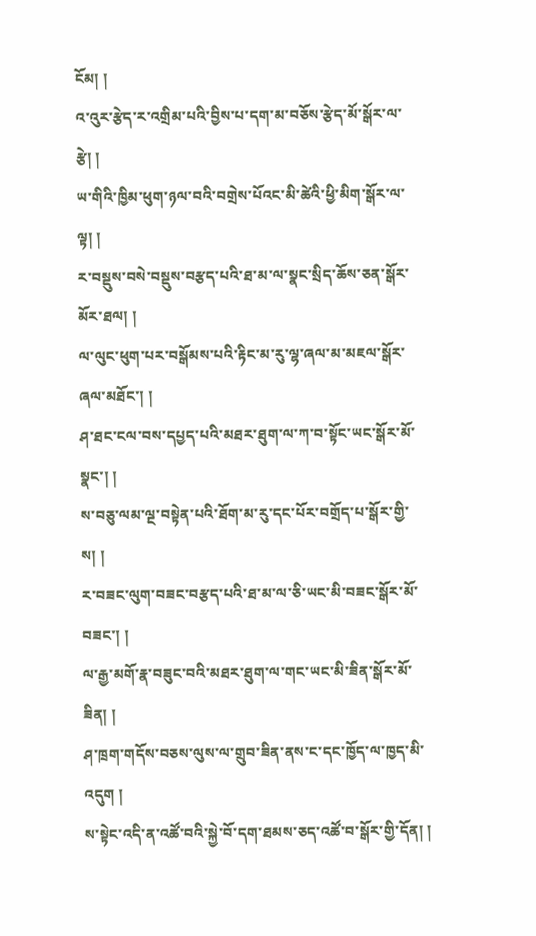ངོམ། །
འ་འུར་རྩེད་ར་འགྲིམ་པའི་བྱིས་པ་དག་མ་བཅོས་རྩེད་མོ་སྒོར་ལ་རྩེ། །
ཡ་གིའི་ཁྱིམ་ཕུག་ཉལ་བའི་བགྲེས་པོའང་མི་ཚེའི་ཕྱི་མིག་སྒོར་ལ་ལྟ། །
ར་བསྡུས་བསེ་བསྡུས་བརྩད་པའི་ཐ་མ་ལ་སྣང་སྲིད་ཆོས་ཅན་སྒོར་མོར་ཐལ། །
ལ་ལུང་ཕུག་པར་བསྒོམས་པའི་རྟིང་མ་རུ་ལྷ་ཞལ་མ་མཇལ་སྒོར་ཞལ་མཐོང་། །
ཤ་ཐང་ངལ་བས་དཔྱད་པའི་མཐར་ཐུག་ལ་ཀ་བ་སྟོང་ཡང་སྒོར་མོ་སྣང་། །
ས་བཅུ་ལམ་ལྔ་བསྟེན་པའི་ཐོག་མ་རུ་དང་པོར་བགྲོད་པ་སྒོར་གྱི་ས། །
ར་བཟང་ལུག་བཟང་བརྩད་པའི་ཐ་མ་ལ་ཅི་ཡང་མི་བཟང་སྒོར་མོ་བཟང་། །
ལ་རྒྱ་མགོ་རྣ་བཟུང་བའི་མཐར་ཐུག་ལ་གང་ཡང་མི་ཟིན་སྒོར་མོ་ཟིན། །
ཤ་ཁྲག་གདོས་བཅས་ལུས་ལ་གྲུབ་ཟིན་ནས་ང་དང་ཁྱོད་ལ་ཁྱད་མི་འདུག །
ས་སྟེང་འདི་ན་འཚོ་བའི་སྐྱེ་བོ་དག་ཐམས་ཅད་འཚོ་བ་སྒོར་གྱི་དོན། །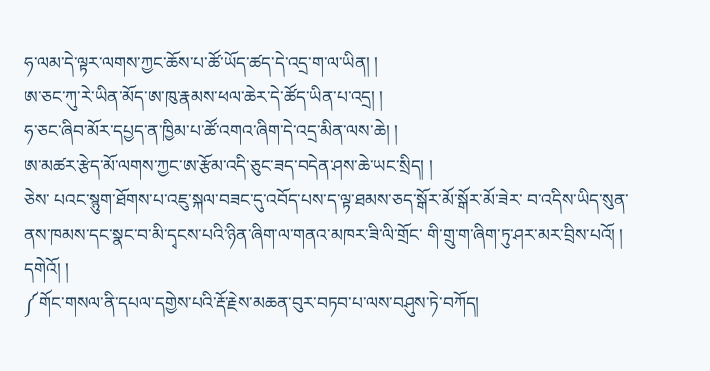ཧ་ལམ་དེ་ལྟར་ལགས་ཀྱང་ཆོས་པ་ཚོ་ཡོད་ཚད་དེ་འདྲ་ག་ལ་ཡིན། །
ཨ་ཅང་ཀུ་རེ་ཡིན་མོད་ཨ་ཁུ་རྣམས་ཕལ་ཆེར་དེ་ཚོད་ཡིན་པ་འདྲ། །
ཧ་ཅང་ཞིབ་མོར་དཔྱད་ན་ཁྱིམ་པ་ཚོ་འགའ་ཞིག་དེ་འདྲ་མིན་ལས་ཆེ། །
ཨ་མཚར་རྩེད་མོ་ལགས་ཀྱང་ཨ་རྩོམ་འདི་ཅུང་ཟད་བདེན་ཤས་ཆེ་ཡང་སྲིད། །
ཅེས་ པའང་སྙུག་ཐོགས་པ་འཇུ་སྐལ་བཟང་དུ་འབོད་པས་ད་ལྟ་ཐམས་ཅད་སྒོར་མོ་སྒོར་མོ་ཟེར་ བ་འདིས་ཡིད་སུན་ནས་ཁམས་དང་སྣང་བ་མི་དྭངས་པའི་ཉིན་ཞིག་ལ་གནའ་མཁར་ཟི་ལི་གྲོང་ གི་གྲུ་ག་ཞིག་ཏུ་ཤར་མར་བྲིས་པའོ། ། དགེའོ། །
༼གོང་གསལ་ནི་དཔལ་དགྱེས་པའི་རྡོ་རྗེས་མཆན་བུར་བཏབ་པ་ལས་བཤུས་ཏེ་བཀོད།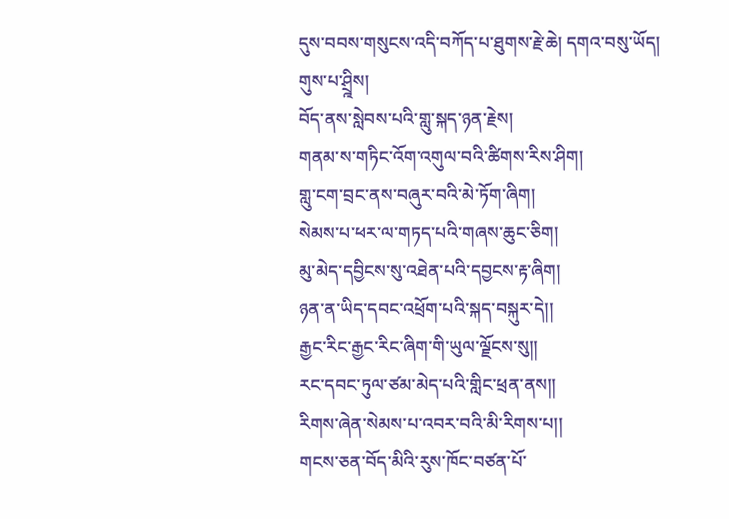དུས་བབས་གསུངས་འདི་བཀོད་པ་ཐུགས་རྗེ་ཆེ། དགའ་བསུ་ཡོད། གུས་པ་ཤྲྰིས།
བོད་ནས་སླེབས་པའི་གླུ་སྐད་ཉན་རྗེས།
གནམ་ས་གཏིང་འོག་འགུལ་བའི་ཚིགས་རིས་ཤིག།
གླུ་ངག་བྲང་ནས་བཞུར་བའི་མེ་ཏོག་ཞིག།
སེམས་པ་ཕར་ལ་གཏད་པའི་གཞས་ཆུང་ཅིག།
མུ་མེད་དབྱིངས་སུ་འཐེན་པའི་དབྱངས་རྟ་ཞིག།
ཉན་ན་ཡིད་དབང་འཕྲོག་པའི་སྐད་བསྐུར་དེ།།
རྒྱང་རིང་རྒྱང་རིང་ཞིག་གི་ཡུལ་ལྗོངས་སུ།།
རང་དབང་ཏུལ་ཙམ་མེད་པའི་གླིང་ཕྲན་ནས།།
རིགས་ཞེན་སེམས་པ་འབར་བའི་མི་རིགས་པ།།
གངས་ཅན་བོད་མིའི་རུས་ཁོང་བཙན་པོ་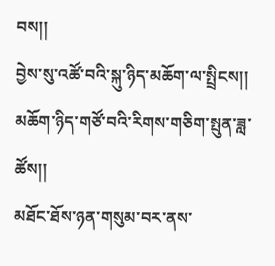བས།།
བྱེས་སུ་འཚོ་བའི་སྐུ་ཉིད་མཆོག་ལ་སྤྲིངས།།
མཆོག་ཉིད་གཙོ་བའི་རིགས་གཅིག་སྤུན་ཟླ་ཚོས།།
མཐོང་ཐོས་ཉན་གསུམ་བར་ནས་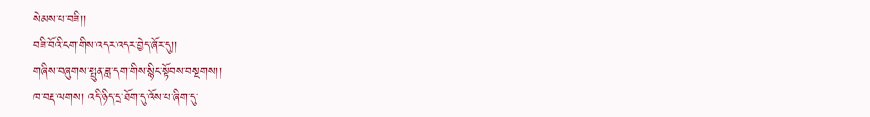སེམས་པ་བཟི།།
བཟི་བོའི་ངག་གིས་འདར་འདར་བྱེད་ཞོར་དུ།།
གཞིས་བཞུགས་སྤུན་ཟླ་དག་གིས་སྙིང་སྟོབས་བསྔགས།།
ཁ་བརྡ་ལགས། འདི་ཉིད་དྲ་ཐོག་དུ་འོས་པ་ཞིག་དུ་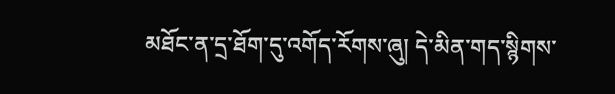མཐོང་ན་དྲ་ཐོག་དུ་འགོད་རོགས་ཞུ། དེ་མིན་གད་སྙིགས་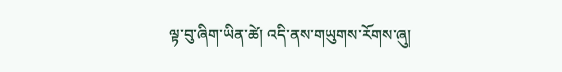ལྟ་བུ་ཞིག་ཡིན་ཚེ། འདི་ནས་གཡུགས་རོགས་ཞུ།